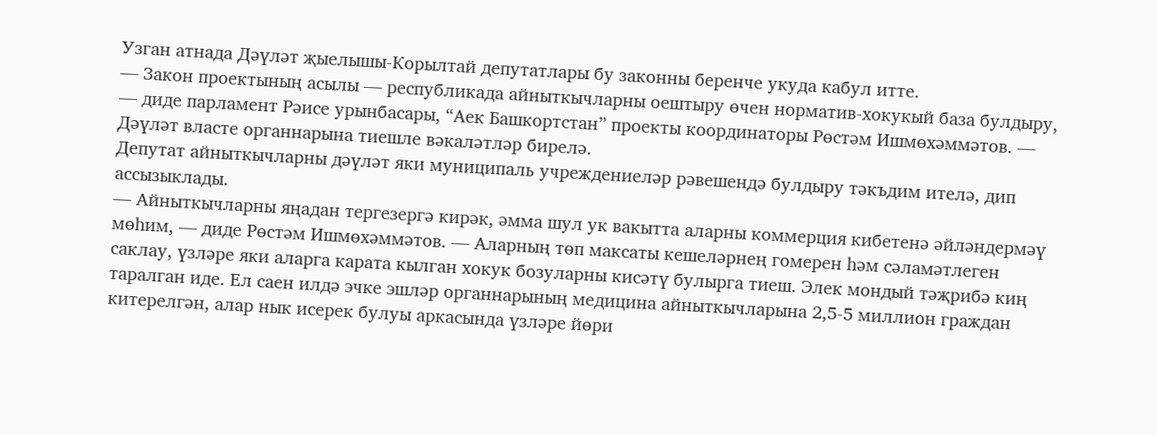Узган атнада Дәүләт җыелышы-Корылтай депутатлары бу законны беренче укуда кабул итте.
— Закон проектының асылы — республикада айныткычларны оештыру өчен норматив-хокукый база булдыру, — диде парламент Рәисе урынбасары, “Аек Башкортстан” проекты координаторы Рөстәм Ишмөхәммәтов. — Дәүләт власте органнарына тиешле вәкаләтләр бирелә.
Депутат айныткычларны дәүләт яки муниципаль учреждениеләр рәвешендә булдыру тәкъдим ителә, дип ассызыклады.
— Айныткычларны яңадан тергезергә кирәк, әмма шул ук вакытта аларны коммерция кибетенә әйләндермәү мөһим, — диде Рөстәм Ишмөхәммәтов. — Аларның төп максаты кешеләрнең гомерен һәм сәламәтлеген саклау, үзләре яки аларга карата кылган хокук бозуларны кисәтү булырга тиеш. Элек мондый тәҗрибә киң таралган иде. Ел саен илдә эчке эшләр органнарының медицина айныткычларына 2,5-5 миллион граждан китерелгән, алар нык исерек булуы аркасында үзләре йөри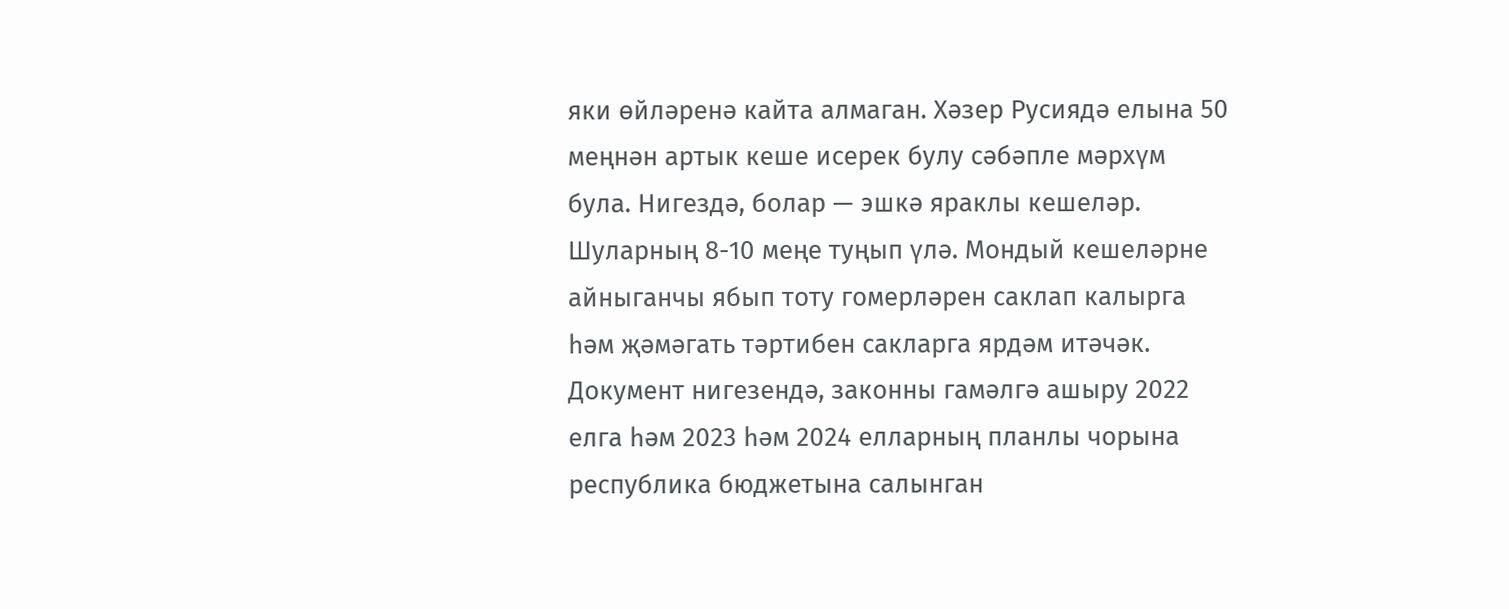яки өйләренә кайта алмаган. Хәзер Русиядә елына 50 меңнән артык кеше исерек булу сәбәпле мәрхүм була. Нигездә, болар — эшкә яраклы кешеләр. Шуларның 8-10 меңе туңып үлә. Мондый кешеләрне айныганчы ябып тоту гомерләрен саклап калырга һәм җәмәгать тәртибен сакларга ярдәм итәчәк.
Документ нигезендә, законны гамәлгә ашыру 2022 елга һәм 2023 һәм 2024 елларның планлы чорына республика бюджетына салынган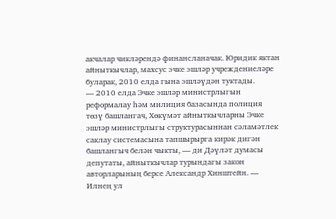акчалар чикләрендә финансланачак. Юридик яктан айныткычлар, махсус эчке эшләр учреждениеләре буларак, 2010 елда гына эшләүдән туктады.
— 2010 елда Эчке эшләр министрлыгын реформалау һәм милиция базасында полиция төзү башлангач, Хөкүмәт айныткычларны Эчке эшләр министрлыгы структурасыннан сәламәтлек саклау системасына тапшырырга кирәк дигән башлангыч белән чыкты, — ди Дәүләт думасы депутаты, айныткычлар турындагы закон авторларының берсе Александр Хинштейн. — Илнең ул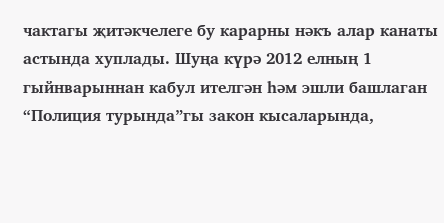чактагы җитәкчелеге бу карарны нәкъ алар канаты астында хуплады. Шуңа күрә 2012 елның 1 гыйнварыннан кабул ителгән һәм эшли башлаган “Полиция турында”гы закон кысаларында,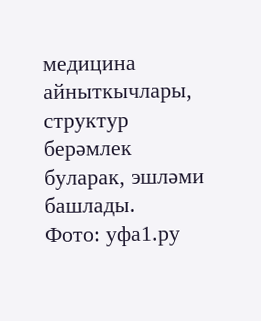медицина айныткычлары, структур берәмлек буларак, эшләми башлады.
Фото: уфа1.ру